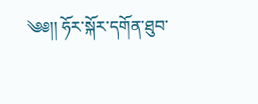༄༅།། ཧོར་སྐོར་དགོན་ཐུབ་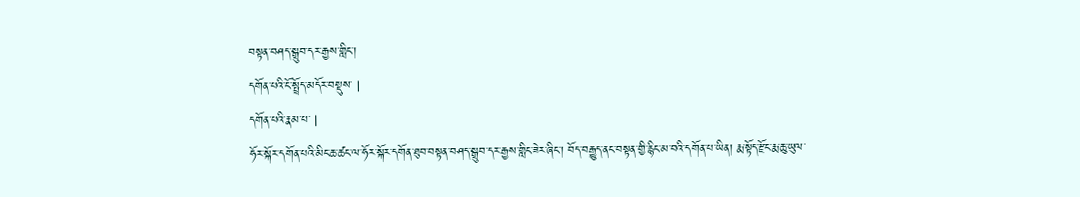བསྟན་བཤད་སྒྲུབ་དར་རྒྱས་གླིང་།
དགོན་པའི་ངོ་སྤྲོད་མདོར་བསྡུས་ |
དགོན་པའི་རྣམ་པ་ |
ཧོར་སྐོར་དགོན་པའི་མིང་ཆ་ཚང་ལ་ཧོར་སྐོར་དགོན་ཐུབ་བསྟན་བཤད་སྒྲུབ་དར་རྒྱས་གླིང་ཟེར་ཞིང་། བོད་བརྒྱུད་ནང་བསྟན་གྱི་རྙིང་མ་བའི་དགོན་པ་ཡིན། རྨ་སྟོད་རྫོང་རྨ་ཆུ་ཡུལ་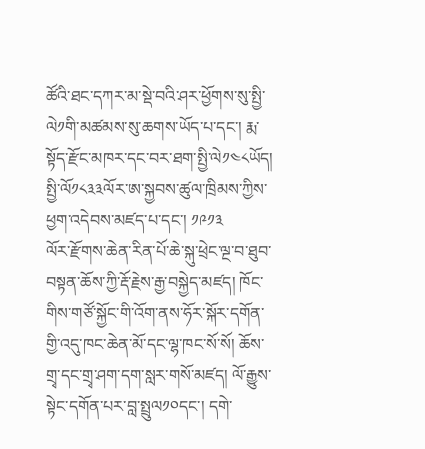ཚོའི་ཐང་དཀར་མ་སྡེ་བའི་ཤར་ཕྱོགས་སུ་སྤྱི་ལེ༡གི་མཚམས་སུ་ཆགས་ཡོད་པ་དང་། རྨ་སྟོད་རྫོང་མཁར་དང་བར་ཐག་སྤྱི་ལེ༡༤༨ཡོད།
སྤྱི་ལོ༡༨༣༣ལོར་ཨ་སྐྱབས་ཚུལ་ཁྲིམས་ཀྱིས་ཕྱག་འདེབས་མཛད་པ་དང་། ༡༩༡༣
ལོར་རྫོགས་ཆེན་རིན་པོ་ཆེ་སྐུ་ཕྲེང་ལྔ་བ་ཐུབ་བསྟན་ཆོས་ཀྱི་རྡོ་རྗེས་རྒྱ་བསྐྱེད་མཛད། ཁོང་གིས་གཙོ་སྐྱོང་གི་འོག་ནས་ཧོར་སྐོར་དགོན་གྱི་འདུ་ཁང་ཆེན་མོ་དང་ལྷ་ཁང་སོ་སོ། ཆོས་གྲྭ་དང་གྲྭ་ཤག་དག་སླར་གསོ་མཛད། ལོ་རྒྱུས་སྟེང་དགོན་པར་བླ་སྤྲུལ༡༠དང་། དགེ་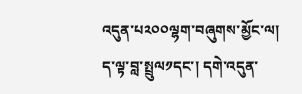འདུན་པ༢༠༠ལྷག་བཞུགས་མྱོང་ལ། ད་ལྟ་བླ་སྤྲུལ༡དང་། དགེ་འདུན་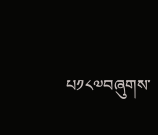པ༡༨༧བཞུགས་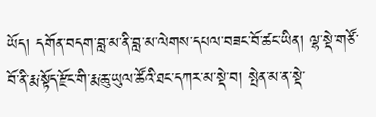ཡོད། དགོན་བདག་བླ་མ་ནི་བླ་མ་ལེགས་དཔལ་བཟང་བོ་ཚང་ཡིན། ལྷ་སྡེ་གཙོ་བོ་ནི་རྨ་སྟོད་རྫོང་གི་རྨ་ཆུ་ཡུལ་ཚོའི་ཐང་དཀར་མ་སྡེ་བ། སྤེན་མ་ན་སྡེ་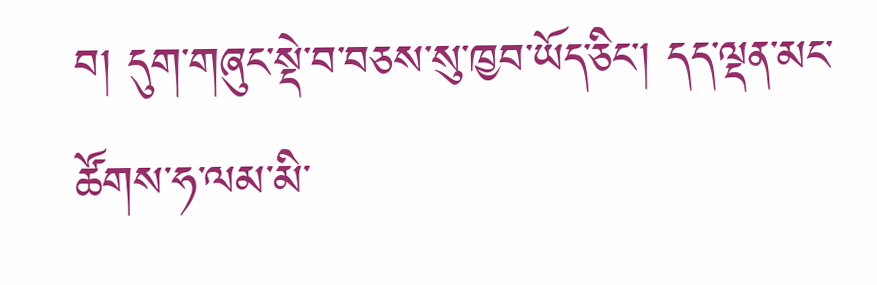བ། དུག་གཞུང་སྡེ་བ་བཅས་སུ་ཁྱབ་ཡོད་ཅིང་། དད་ལྡན་མང་ཚོགས་ཧ་ལམ་མི་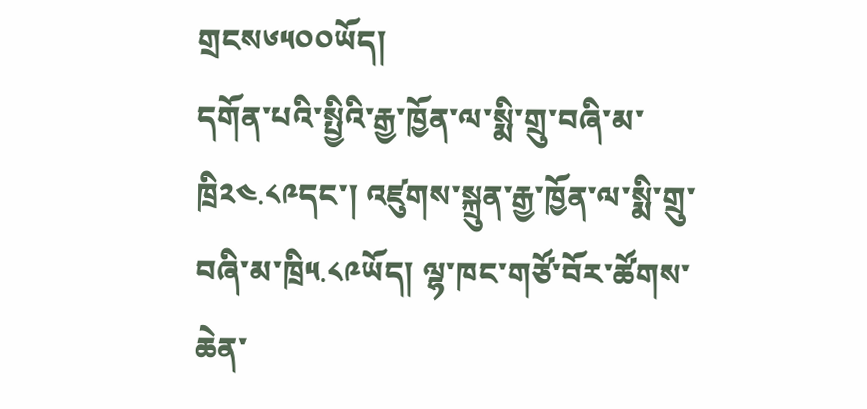གྲངས༦༥༠༠ཡོད།
དགོན་པའི་སྤྱིའི་རྒྱ་ཁྱོན་ལ་སྨི་གྲུ་བཞི་མ་ཁྲི༢༤.༨༩དང་། འཛུགས་སྐྲུན་རྒྱ་ཁྱོན་ལ་སྨི་གྲུ་བཞི་མ་ཁྲི༥.༨༩ཡོད། ལྷ་ཁང་གཙོ་བོར་ཚོགས་ཆེན་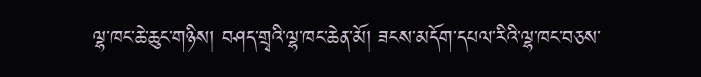ལྷ་ཁང་ཆེ་ཆུང་གཉིས། བཤད་གྲྭའི་ལྷ་ཁང་ཆེན་མོ། ཟངས་མདོག་དཔལ་རིའི་ལྷ་ཁང་བཅས་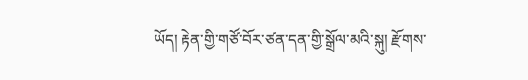ཡོད། རྟེན་གྱི་གཙོ་བོར་ཙན་དན་གྱི་སྒྲོལ་མའི་སྐུ། རྫོགས་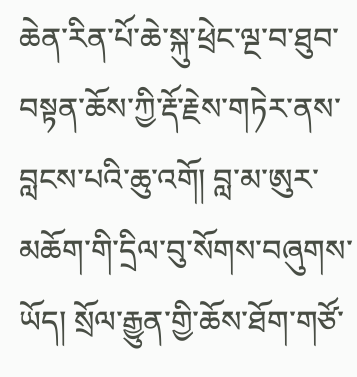ཆེན་རིན་པོ་ཆེ་སྐུ་ཕྲེང་ལྔ་བ་ཐུབ་བསྟན་ཆོས་ཀྱི་རྡོ་རྗེས་གཏེར་ནས་བླངས་པའི་ཆུ་འགོ། བླ་མ་ཨུར་མཆོག་གི་དྲིལ་བུ་སོགས་བཞུགས་ཡོད། སྲོལ་རྒྱུན་གྱི་ཆོས་ཐོག་གཙོ་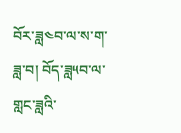བོར་ཟླ༤བ་ལ་ས་ག་ཟླ་བ། བོད་ཟླ༥བ་ལ་གླང་ཟླའི་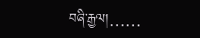བཞི་རྒྱལ།……